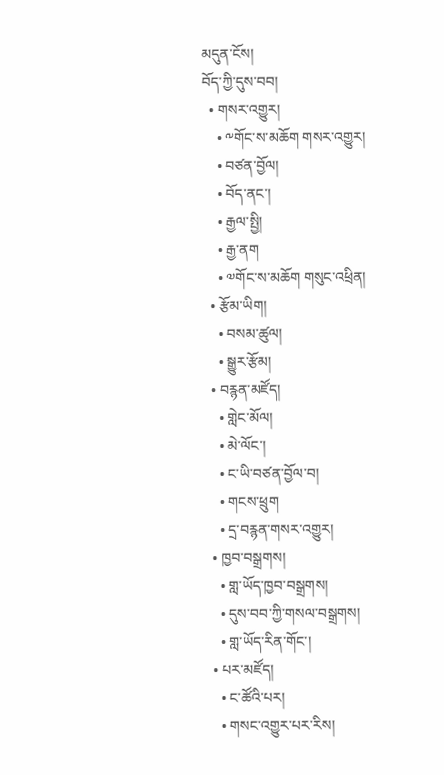མདུན་ངོས།
བོད་ཀྱི་དུས་བབ།
  • གསར་འགྱུར།
    • ༸གོང་ས་མཆོག གསར་འགྱུར།
    • བཙན་བྱོལ།
    • བོད་ནང་།
    • རྒྱལ་སྤྱི།
    • རྒྱ་ནག
    • ༧གོང་ས་མཆོག གསུང་འཕྲིན།
  • རྩོམ་ཡིག།
    • བསམ་ཚུལ།
    • སྒྱུར་རྩོམ།
  • བརྙན་མཛོད།
    • གླེང་མོལ།
    • མེ་ལོང་།
    • ང་ཡི་བཙན་བྱོལ་བ།
    • གངས་ཕྲུག
    • དྲ་བརྙན་གསར་འགྱུར།
  • ཁྱབ་བསྒྲགས།
    • གླ་ཡོད་ཁྱབ་བསྒྲགས།
    • དུས་བབ་ཀྱི་གསལ་བསྒྲགས།
    • གླ་ཡོད་རིན་གོང་།
  • པར་མཛོད།
    • ང་ཚོའི་པར།
    • གསང་འགྱུར་པར་རིས།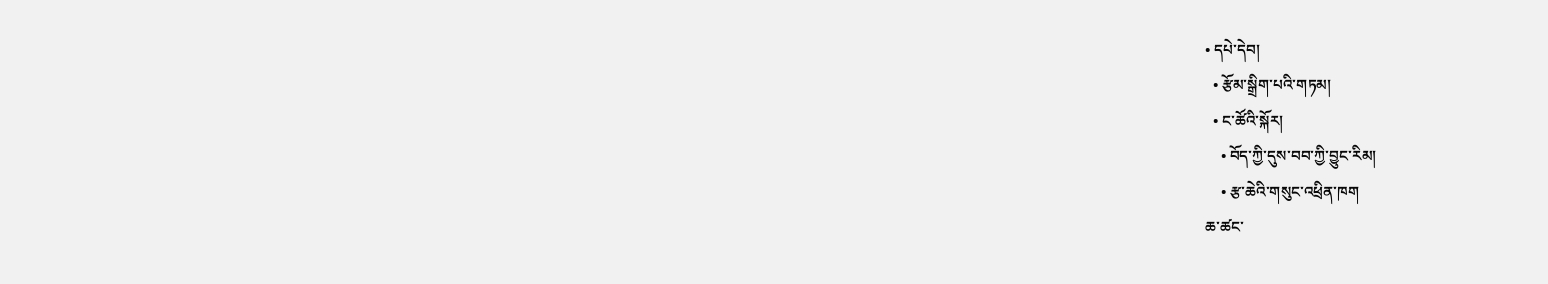• དཔེ་དེབ།
  • རྩོམ་སྒྲིག་པའི་གཏམ།
  • ང་ཚོའི་སྐོར།
    • བོད་ཀྱི་དུས་བབ་ཀྱི་བྱུང་རིམ།
    • རྩ་ཆེའི་གསུང་འཕྲིན་ཁག
ཆ་ཚང་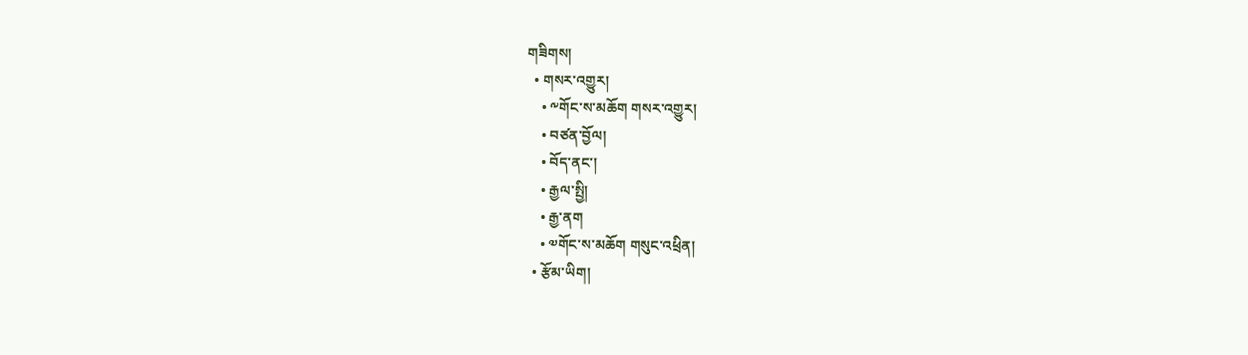གཟིགས།
  • གསར་འགྱུར།
    • ༸གོང་ས་མཆོག གསར་འགྱུར།
    • བཙན་བྱོལ།
    • བོད་ནང་།
    • རྒྱལ་སྤྱི།
    • རྒྱ་ནག
    • ༧གོང་ས་མཆོག གསུང་འཕྲིན།
  • རྩོམ་ཡིག།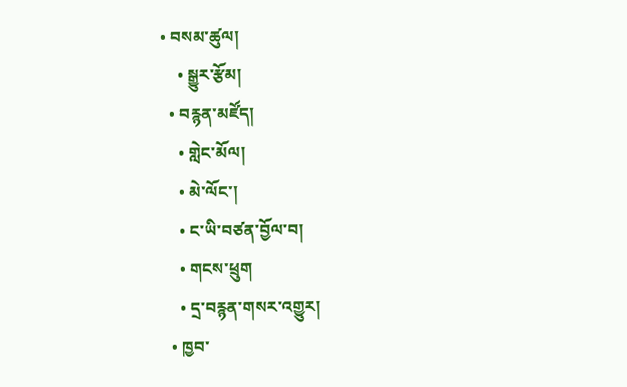• བསམ་ཚུལ།
    • སྒྱུར་རྩོམ།
  • བརྙན་མཛོད།
    • གླེང་མོལ།
    • མེ་ལོང་།
    • ང་ཡི་བཙན་བྱོལ་བ།
    • གངས་ཕྲུག
    • དྲ་བརྙན་གསར་འགྱུར།
  • ཁྱབ་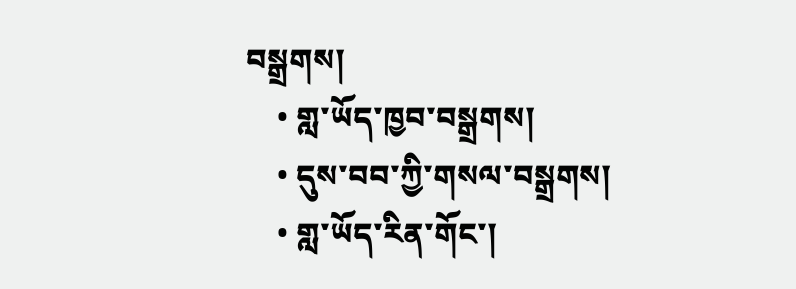བསྒྲགས།
    • གླ་ཡོད་ཁྱབ་བསྒྲགས།
    • དུས་བབ་ཀྱི་གསལ་བསྒྲགས།
    • གླ་ཡོད་རིན་གོང་།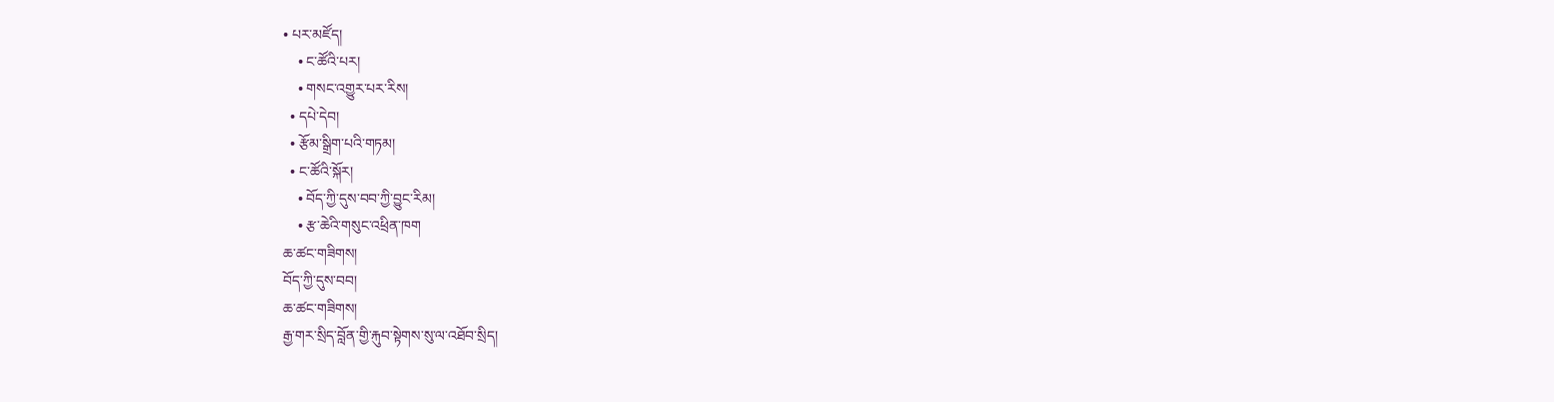• པར་མཛོད།
    • ང་ཚོའི་པར།
    • གསང་འགྱུར་པར་རིས།
  • དཔེ་དེབ།
  • རྩོམ་སྒྲིག་པའི་གཏམ།
  • ང་ཚོའི་སྐོར།
    • བོད་ཀྱི་དུས་བབ་ཀྱི་བྱུང་རིམ།
    • རྩ་ཆེའི་གསུང་འཕྲིན་ཁག
ཆ་ཚང་གཟིགས།
བོད་ཀྱི་དུས་བབ།
ཆ་ཚང་གཟིགས།
རྒྱ་གར་སྲིད་བློན་གྱི་རྐུབ་སྟེགས་སུ་ལ་འཐོབ་སྲིད།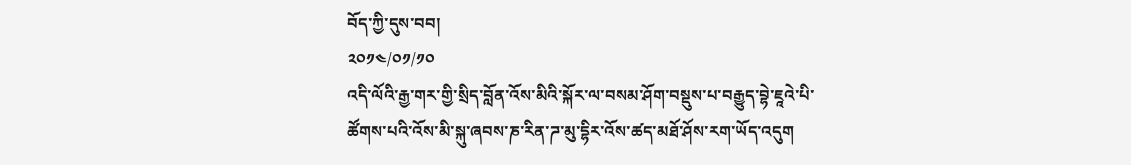བོད་ཀྱི་དུས་བབ།
༢༠༡༤/༠༡/༡༠
འདི་ལོའི་རྒྱ་གར་གྱི་སྲིད་བློན་འོས་མིའི་སྐོར་ལ་བསམ་ཤོག་བསྡུས་པ་བརྒྱུད་བྷེ་ཇཱའེ་པི་ཚོགས་པའི་འོས་མི་སྐུ་ཞབས་ཎ་རིན་ཌ་མུ་དྷིར་འོས་ཚད་མཐོ་ཤོས་རག་ཡོད་འདུག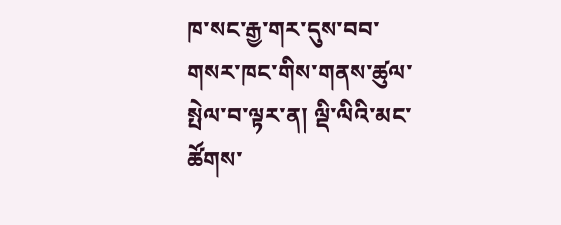ཁ་སང་རྒྱ་གར་དུས་བབ་གསར་ཁང་གིས་གནས་ཚུལ་སྤེལ་བ་ལྟར་ན། ལྡི་ལིའི་མང་ཚོགས་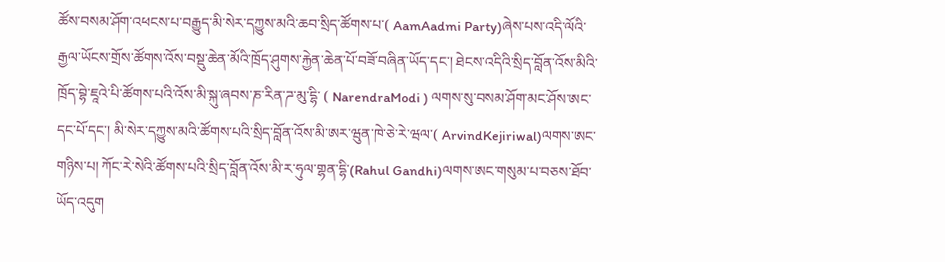ཚོས་བསམ་ཤོག་འཕངས་པ་བརྒྱུད་མི་སེར་དཀྱུས་མའི་ཆབ་སྲིད་ཚོགས་པ་( AamAadmi Party)ཞེས་པས་འདི་ལོའི་རྒྱལ་ཡོངས་གྲོས་ཚོགས་འོས་བསྡུ་ཆེན་མོའི་ཁྲོད་ཤུགས་རྐྱེན་ཆེན་པོ་བཟོ་བཞིན་ཡོད་དང་། ཐེངས་འདིའི་སྲིད་བློན་འོས་མིའི་ཁྲོད་བྷེ་ཇཱའེ་པི་ཚོགས་པའི་འོས་མི་སྐུ་ཞབས་ཎ་རིན་ཌ་མུ་དྷི་ ( NarendraModi ) ལགས་སུ་བསམ་ཤོག་མང་ཤོས་ཨང་དང་པོ་དང་། མི་སེར་དཀྱུས་མའི་ཚོགས་པའི་སྲིད་བློན་འོས་མི་ཨར་ཝུན་ཁེ་ཅེ་རེ་ཝལ་( ArvindKejiriwal)ལགས་ཨང་གཉིས་པ། ཀོང་རེ་སེའི་ཚོགས་པའི་སྲིད་བློན་འོས་མི་ར་ཧུལ་གྷན་དྷི་(Rahul Gandhi)ལགས་ཨང་གསུམ་པ་བཅས་ཐོབ་ཡོད་འདུག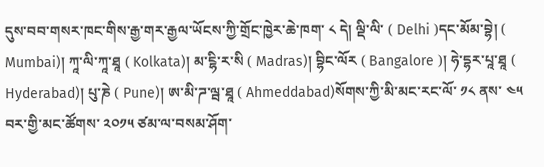དུས་བབ་གསར་ཁང་གིས་རྒྱ་གར་རྒྱལ་ཡོངས་ཀྱི་གྲོང་ཁྱེར་ཆེ་ཁག་ ༨ དེ། ལྡི་ལི་ ( Delhi )དང་མོམ་བྷེ། ( Mumbai)། ཀཱ་ལི་ཀཱ་ཐཱ ( Kolkata)། མ་ངྷི་ར་སི ( Madras)། བྷིང་ལོར ( Bangalore )། ཧེ་དྷར་པཱ་ཐཱ ( Hyderabad)། པུ་ཎེ ( Pune)། ཨ་མི་ཌ་ལྦ་ཐཱ ( Ahmeddabad)སོགས་ཀྱི་མི་མང་རང་ལོ་ ༡༨ ནས་ ༤༥ བར་གྱི་མང་ཚོགས་ ༢༠༡༥ ཙམ་ལ་བསམ་ཤོག་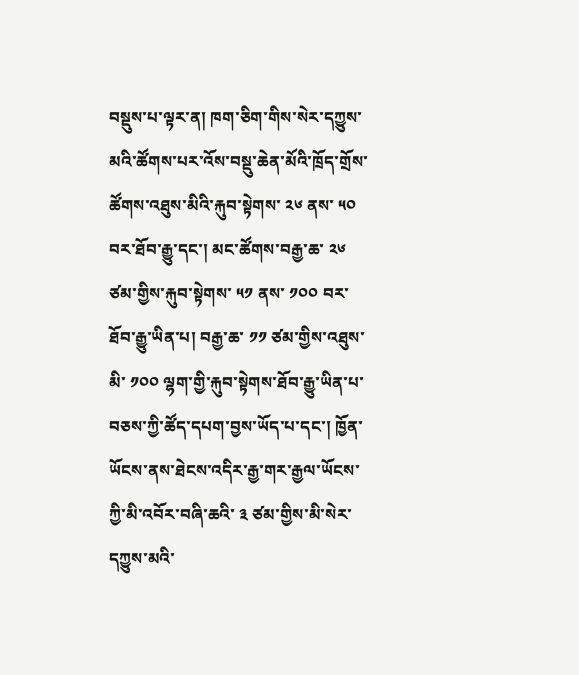བསྡུས་པ་ལྟར་ན། ཁག་ཅིག་གིས་སེར་དཀྱུས་མའི་ཚོགས་པར་འོས་བསྡུ་ཆེན་མོའི་ཁྲོད་གྲོས་ཚོགས་འཐུས་མིའི་རྐུབ་སྟེགས་ ༢༦ ནས་ ༥༠ བར་ཐོབ་རྒྱུ་དང་། མང་ཚོགས་བརྒྱ་ཆ་ ༢༦ ཙམ་གྱིས་རྐུབ་སྟེགས་ ༥༡ ནས་ ༡༠༠ བར་ཐོབ་རྒྱུ་ཡིན་པ། བརྒྱ་ཆ་ ༡༡ ཙམ་གྱིས་འཐུས་མི་ ༡༠༠ ལྷག་གྱི་རྐུབ་སྟེགས་ཐོབ་རྒྱུ་ཡིན་པ་བཅས་ཀྱི་ཚོད་དཔག་བྱས་ཡོད་པ་དང་། ཁྱོན་ཡོངས་ནས་ཐེངས་འདིར་རྒྱ་གར་རྒྱལ་ཡོངས་ཀྱི་མི་འབོར་བཞི་ཆའི་ ༣ ཙམ་གྱིས་མི་སེར་དཀྱུས་མའི་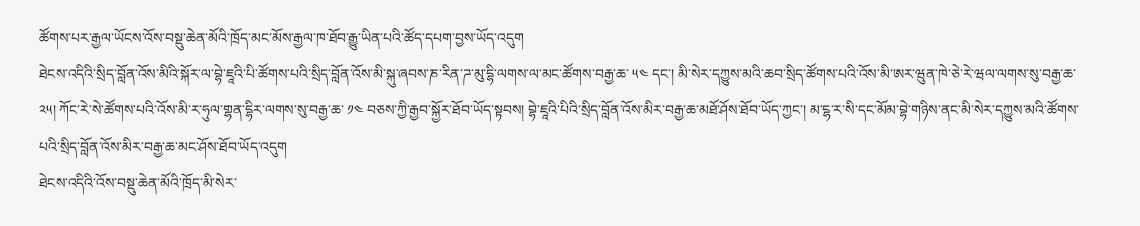ཚོགས་པར་རྒྱལ་ཡོངས་འོས་བསྡུ་ཆེན་མོའི་ཁྲོད་མང་མོས་རྒྱལ་ཁ་ཐོབ་རྒྱུ་ཡིན་པའི་ཚོད་དཔག་བྱས་ཡོད་འདུག
ཐེངས་འདིའི་སྲིད་བློན་འོས་མིའི་སྐོར་ལ་བྷེ་ཇཱའི་པི་ཚོགས་པའི་སྲིད་བློན་འོས་མི་སྐུ་ཞབས་ཎ་རིན་ཌ་མུ་དྷི་ལགས་ལ་མང་ཚོགས་བརྒྱ་ཆ་ ༥༤ དང་། མི་སེར་དཀྱུས་མའི་ཆབ་སྲིད་ཚོགས་པའི་འོས་མི་ཨར་ཝུན་ཁེ་ཅེ་རེ་ཝལ་ལགས་སུ་བརྒྱ་ཆ་ ༢༥། ཀོང་རེ་སེ་ཚོགས་པའི་འོས་མི་ར་ཧུལ་གྷན་དྷིར་ལགས་སུ་བརྒྱ་ཆ་ ༡༤ བཅས་ཀྱི་རྒྱབ་སྐྱོར་ཐོབ་ཡོད་སྟབས། བྷེ་ཇཱའི་པིའི་སྲིད་བློན་འོས་མིར་བརྒྱ་ཆ་མཐོ་ཤོས་ཐོབ་ཡོད་ཀྱང་། མ་ངྷ་ར་སི་དང་མོམ་བྷེ་གཉིས་ནང་མི་སེར་དཀྱུས་མའི་ཚོགས་པའི་སྲིད་བློན་འོས་མིར་བརྒྱ་ཆ་མང་ཤོས་ཐོབ་ཡོད་འདུག
ཐེངས་འདིའི་འོས་བསྡུ་ཆེན་མོའི་ཁྲོད་མི་སེར་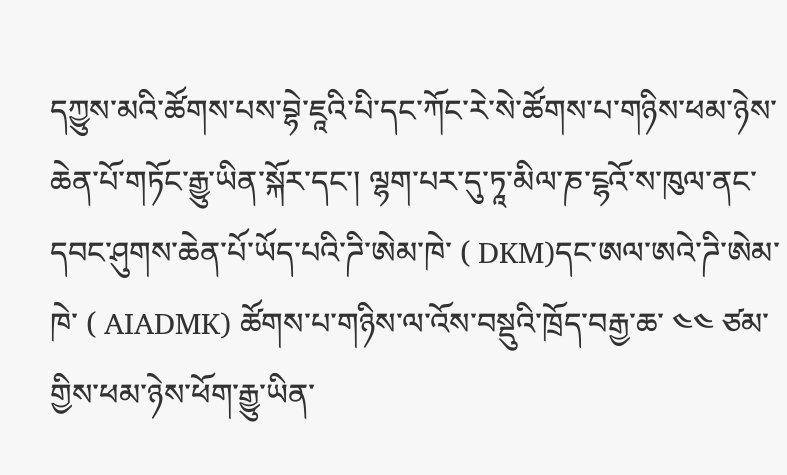དཀྱུས་མའི་ཚོགས་པས་བྷེ་ཇཱའི་པི་དང་ཀོང་རེ་སེ་ཚོགས་པ་གཉིས་ཕམ་ཉེས་ཆེན་པོ་གཏོང་རྒྱུ་ཡིན་སྐོར་དང་། ལྷག་པར་དུ་ཏཱ་མིལ་ཎ་ངྷའོ་ས་ཁུལ་ནང་དབང་ཤུགས་ཆེན་པོ་ཡོད་པའི་ཌི་ཨེམ་ཁེ་ ( DKM)དང་ཨལ་ཨའེ་ཌི་ཨེམ་ཁེ་ ( AIADMK) ཚོགས་པ་གཉིས་ལ་འོས་བསྡུའི་ཁྲོད་བརྒྱ་ཆ་ ༤༤ ཙམ་གྱིས་ཕམ་ཉེས་ཕོག་རྒྱུ་ཡིན་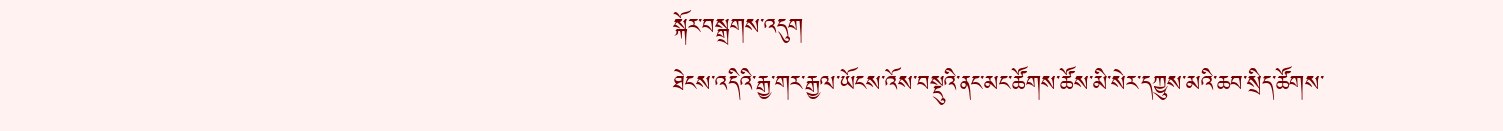སྐོར་བསྒྲགས་འདུག
ཐེངས་འདིའི་རྒྱ་གར་རྒྱལ་ཡོངས་འོས་བསྡུའི་ནང་མང་ཚོགས་ཚོས་མི་སེར་དཀྱུས་མའི་ཆབ་སྲིད་ཚོགས་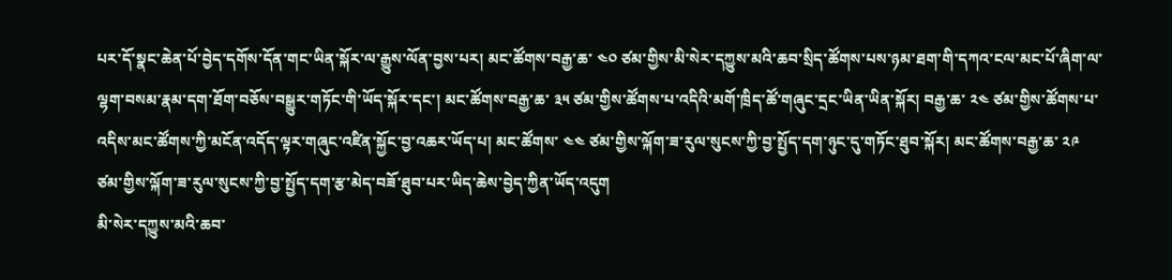པར་དོ་སྣང་ཆེན་པོ་བྱེད་དགོས་དོན་གང་ཡིན་སྐོར་ལ་རྒྱུས་ལོན་བྱས་པར། མང་ཚོགས་བརྒྱ་ཆ་ ༤༠ ཙམ་གྱིས་མི་སེར་དཀྱུས་མའི་ཆབ་སྲིད་ཚོགས་པས་ཉམ་ཐག་གི་དཀའ་ངལ་མང་པོ་ཞིག་ལ་ལྷག་བསམ་རྣམ་དག་ཐོག་བཅོས་བསྒྱུར་གཏོང་གི་ཡོད་སྐོར་དང་། མང་ཚོགས་བརྒྱ་ཆ་ ༣༥ ཙམ་གྱིས་ཚོགས་པ་འདིའི་མགོ་ཁྲིད་ཚོ་གཞུང་དྲང་ཡིན་ཡིན་སྐོར། བརྒྱ་ཆ་ ༢༤ ཙམ་གྱིས་ཚོགས་པ་འདིས་མང་ཚོགས་ཀྱི་མངོན་འདོད་ལྟར་གཞུང་འཛིན་སྐྱོང་བྱ་འཆར་ཡོད་པ། མང་ཚོགས་ ༤༤ ཙམ་གྱིས་ལྐོག་ཟ་རུལ་སུངས་ཀྱི་བྱ་སྤྱོད་དག་ཉུང་དུ་གཏོང་ཐུབ་སྐོར། མང་ཚོགས་བརྒྱ་ཆ་ ༢༩ ཙམ་གྱིས་ལྐོག་ཟ་རུལ་སུངས་ཀྱི་བྱ་སྤྱོད་དག་རྩ་མེད་བཟོ་ཐུབ་པར་ཡིད་ཆེས་བྱེད་ཀྱིན་ཡོད་འདུག
མི་སེར་དཀྱུས་མའི་ཆབ་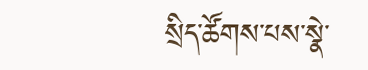སྲིད་ཚོགས་པས་སྣེ་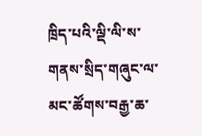ཁྲིད་པའི་ལྡི་ལི་ས་གནས་སྲིད་གཞུང་ལ་མང་ཚོགས་བརྒྱ་ཆ་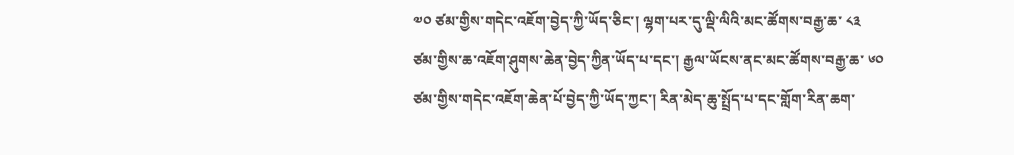༧༠ ཙམ་གྱིས་གདེང་འཇོག་བྱེད་ཀྱི་ཡོད་ཅིང་། ལྷག་པར་དུ་ལྡི་ལིའི་མང་ཚོགས་བརྒྱ་ཆ་ ༨༣ ཙམ་གྱིས་ཆ་འཇོག་ཤུགས་ཆེན་བྱེད་ཀྱིན་ཡོད་པ་དང་། རྒྱལ་ཡོངས་ནང་མང་ཚོགས་བརྒྱ་ཆ་ ༦༠ ཙམ་གྱིས་གདེང་འཇོག་ཆེན་པོ་བྱེད་ཀྱི་ཡོད་ཀྱང་། རིན་མེད་ཆུ་སྤྲོད་པ་དང་གློག་རིན་ཆག་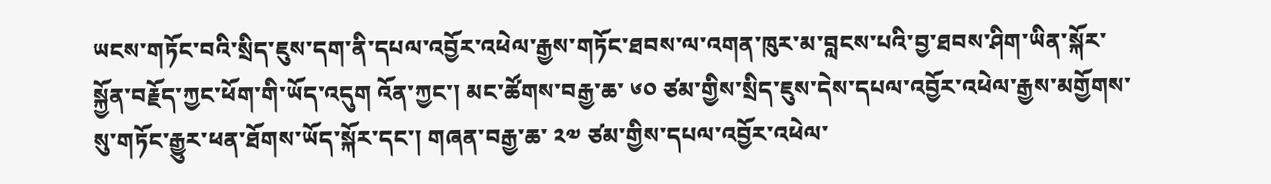ཡངས་གཏོང་བའི་སྲིད་ཇུས་དག་ནི་དཔལ་འབྱོར་འཕེལ་རྒྱས་གཏོང་ཐབས་ལ་འགན་ཁུར་མ་བླངས་པའི་བྱ་ཐབས་ཤིག་ཡིན་སྐོར་སྐྱོན་བརྗོད་ཀྱང་ཕོག་གི་ཡོད་འདུག འོན་ཀྱང་། མང་ཚོགས་བརྒྱ་ཆ་ ༦༠ ཙམ་གྱིས་སྲིད་ཇུས་དེས་དཔལ་འབྱོར་འཕེལ་རྒྱས་མགྱོགས་སུ་གཏོང་རྒྱུར་ཕན་ཐོགས་ཡོད་སྐོར་དང་། གཞན་བརྒྱ་ཆ་ ༢༧ ཙམ་གྱིས་དཔལ་འབྱོར་འཕེལ་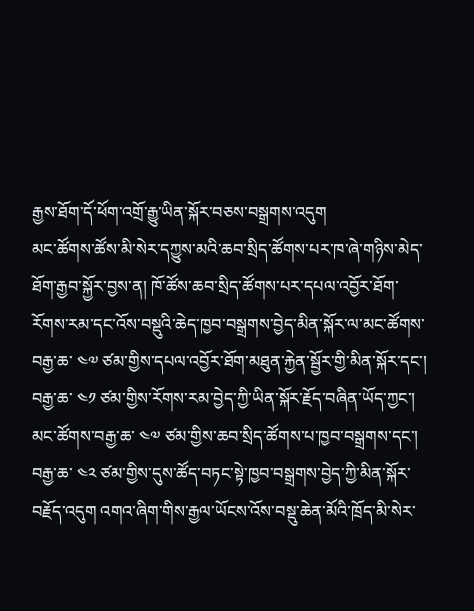རྒྱས་ཐོག་དོ་ཕོག་འགྲོ་རྒྱུ་ཡིན་སྐོར་བཅས་བསྒྲགས་འདུག
མང་ཚོགས་ཚོས་མི་སེར་དཀྱུས་མའི་ཆབ་སྲིད་ཚོགས་པར་ཁ་ཞེ་གཉིས་མེད་ཐོག་རྒྱབ་སྐྱོར་བྱས་ན། ཁོ་ཚོས་ཆབ་སྲིད་ཚོགས་པར་དཔལ་འབྱོར་ཐོག་རོགས་རམ་དང་འོས་བསྡུའི་ཆེད་ཁྱབ་བསྒྲགས་བྱེད་མིན་སྐོར་ལ་མང་ཚོགས་བརྒྱ་ཆ་ ༤༧ ཙམ་གྱིས་དཔལ་འབྱོར་ཐོག་མཐུན་རྐྱེན་སྦྱོར་གྱི་མིན་སྐོར་དང་། བརྒྱ་ཆ་ ༤༡ ཙམ་གྱིས་རོགས་རམ་བྱེད་ཀྱི་ཡིན་སྐོར་རྗོད་བཞིན་ཡོད་ཀྱང་། མང་ཚོགས་བརྒྱ་ཆ་ ༤༧ ཙམ་གྱིས་ཆབ་སྲིད་ཚོགས་པ་ཁྱབ་བསྒྲགས་དང་། བརྒྱ་ཆ་ ༤༢ ཙམ་གྱིས་དུས་ཚོད་བཏང་སྟེ་ཁྱབ་བསྒྲགས་བྱེད་ཀྱི་མིན་སྐོར་བརྗོད་འདུག འགའ་ཞིག་གིས་རྒྱལ་ཡོངས་འོས་བསྡུ་ཆེན་མོའི་ཁྲོད་མི་སེར་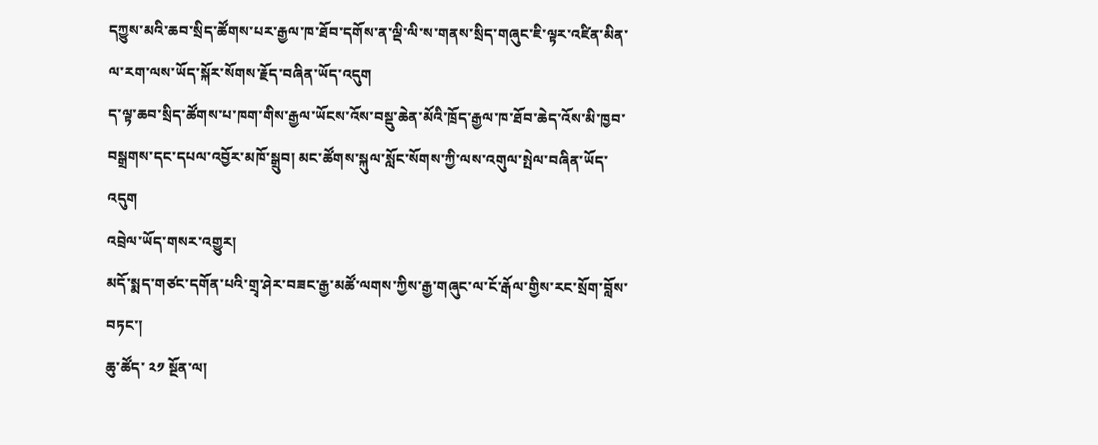དཀྱུས་མའི་ཆབ་སྲིད་ཚོགས་པར་རྒྱལ་ཁ་ཐོབ་དགོས་ན་ལྡི་ལི་ས་གནས་སྲིད་གཞུང་ཇི་ལྟར་འཛིན་མིན་ལ་རག་ལས་ཡོད་སྐོར་སོགས་རྗོད་བཞིན་ཡོད་འདུག
ད་ལྟ་ཆབ་སྲིད་ཚོགས་པ་ཁག་གིས་རྒྱལ་ཡོངས་འོས་བསྡུ་ཆེན་མོའི་ཁྲོད་རྒྱལ་ཁ་ཐོབ་ཆེད་འོས་མི་ཁྱབ་བསྒྲགས་དང་དཔལ་འབྱོར་མཁོ་སྒྲུབ། མང་ཚོགས་སྐུལ་སློང་སོགས་ཀྱི་ལས་འགུལ་སྤེལ་བཞིན་ཡོད་འདུག
འབྲེལ་ཡོད་གསར་འགྱུར།
མདོ་སྨད་གཙང་དགོན་པའི་གྲྭ་ཤེར་བཟང་རྒྱ་མཚོ་ལགས་ཀྱིས་རྒྱ་གཞུང་ལ་ངོ་རྒོལ་གྱིས་རང་སྲོག་བློས་བཏང་།
ཆུ་ཚོད་ ༢༡ སྔོན་ལ།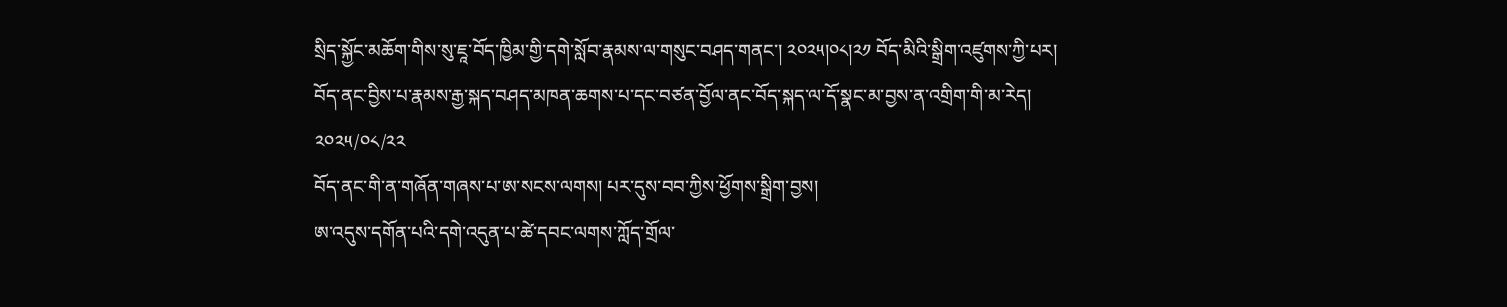སྲིད་སྐྱོང་མཆོག་གིས་སུ་ཇཱ་བོད་ཁྱིམ་གྱི་དགེ་སློབ་རྣམས་ལ་གསུང་བཤད་གནང་། ༢༠༢༥།༠༨།༢༡ བོད་མིའི་སྒྲིག་འཛུགས་ཀྱི་པར།
བོད་ནང་བྱིས་པ་རྣམས་རྒྱ་སྐད་བཤད་མཁན་ཆགས་པ་དང་བཙན་བྱོལ་ནང་བོད་སྐད་ལ་དོ་སྣང་མ་བྱས་ན་འགྲིག་གི་མ་རེད།
༢༠༢༥/༠༨/༢༢
བོད་ནང་གི་ན་གཞོན་གཞས་པ་ཨ་སངས་ལགས། པར་དུས་བབ་ཀྱིས་ཕྱོགས་སྒྲིག་བྱས།
ཨ་འདུས་དགོན་པའི་དགེ་འདུན་པ་ཚེ་དབང་ལགས་ཀློད་གྲོལ་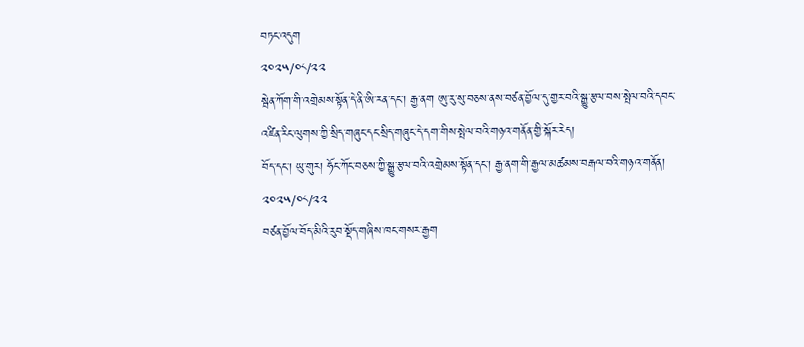བཏང་འདུག
༢༠༢༥/༠༨/༢༢
སྦེན་ཀོག་གི་འགྲེམས་སྟོན་དེ་ནི་ཨི་རན་དང་། རྒྱ་ནག ཨུ་རུ་སུ་བཅས་ནས་བཙན་བྱོལ་དུ་གྱར་བའི་སྒྱུ་རྩལ་བས་སྤེལ་བའི་དབང་འཛིན་རིང་ལུགས་ཀྱི་སྲིད་གཞུང་དང་སྲིད་གཞུང་དེ་དག་གིས་སྤེལ་བའི་གཉའ་གནོན་གྱི་སྐོར་རེད།
བོད་དང་། ཡུ་གུར། ཧོང་ཀོང་བཅས་ཀྱི་སྒྱུ་རྩལ་བའི་འགྲེམས་སྟོན་དང་། རྒྱ་ནག་གི་རྒྱལ་མཚམས་བརྒལ་བའི་གཉའ་གནོན།
༢༠༢༥/༠༨/༢༢
བཙན་བྱོལ་བོད་མིའི་རུབ་སྡོད་གཞིས་ཁང་གསར་རྒྱག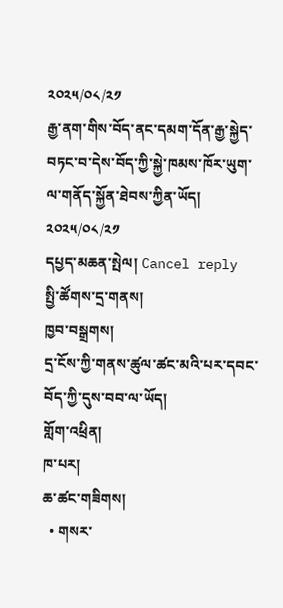༢༠༢༥/༠༨/༢༡
རྒྱ་ནག་གིས་བོད་ནང་དམག་དོན་རྒྱ་སྐྱེད་བཏང་བ་དེས་བོད་ཀྱི་སྐྱེ་ཁམས་ཁོར་ཡུག་ལ་གནོད་སྐྱོན་ཐེབས་ཀྱིན་ཡོད།
༢༠༢༥/༠༨/༢༡
དཔྱད་མཆན་སྤེལ། Cancel reply
སྤྱི་ཚོགས་དྲ་གནས།
ཁྱབ་བསྒྲགས།
དྲ་ངོས་ཀྱི་གནས་ཚུལ་ཚང་མའི་པར་དབང་བོད་ཀྱི་དུས་བབ་ལ་ཡོད།
གློག་འཕྲིན།
ཁ་པར།
ཆ་ཚང་གཟིགས།
  • གསར་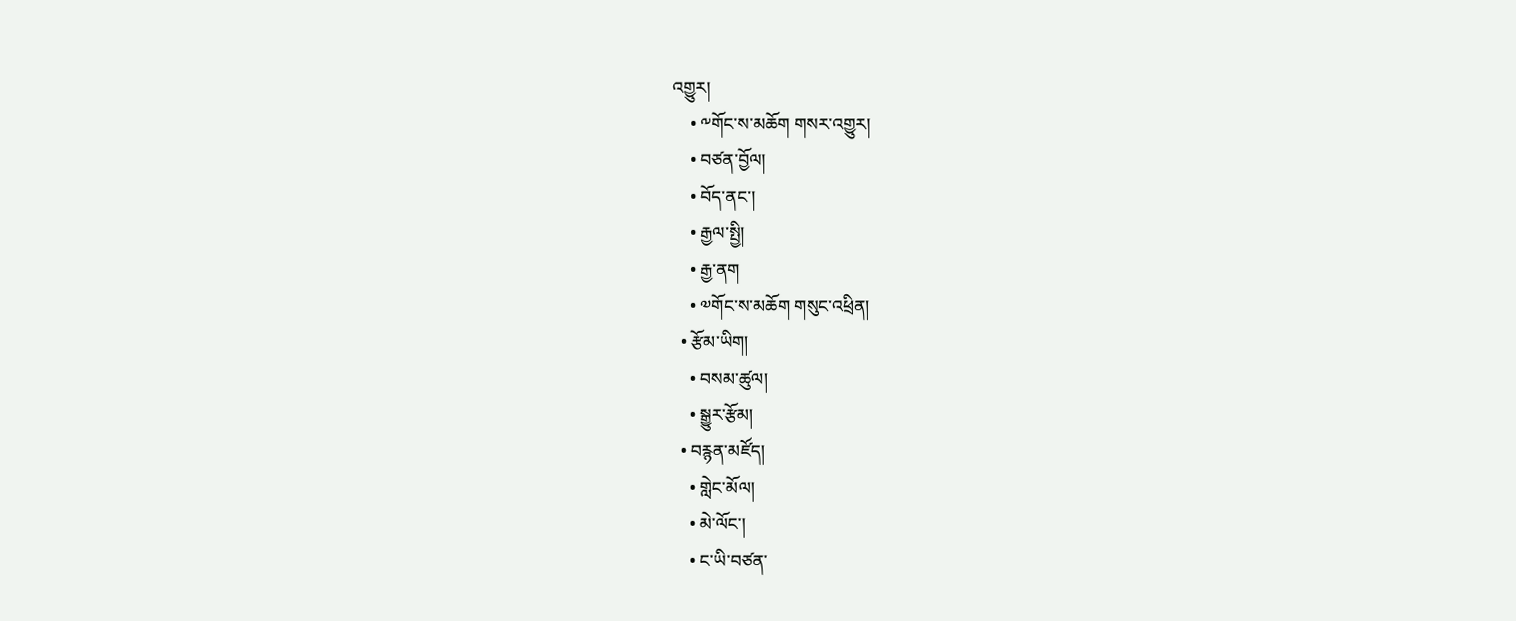འགྱུར།
    • ༸གོང་ས་མཆོག གསར་འགྱུར།
    • བཙན་བྱོལ།
    • བོད་ནང་།
    • རྒྱལ་སྤྱི།
    • རྒྱ་ནག
    • ༧གོང་ས་མཆོག གསུང་འཕྲིན།
  • རྩོམ་ཡིག།
    • བསམ་ཚུལ།
    • སྒྱུར་རྩོམ།
  • བརྙན་མཛོད།
    • གླེང་མོལ།
    • མེ་ལོང་།
    • ང་ཡི་བཙན་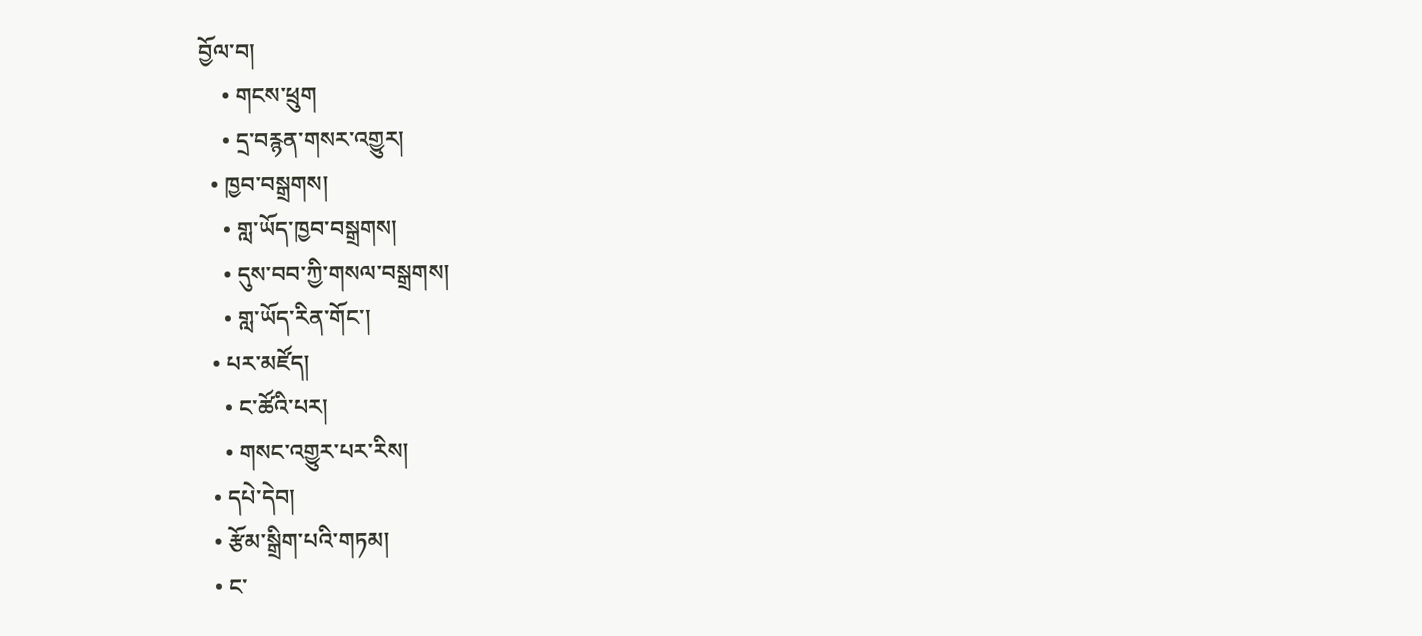བྱོལ་བ།
    • གངས་ཕྲུག
    • དྲ་བརྙན་གསར་འགྱུར།
  • ཁྱབ་བསྒྲགས།
    • གླ་ཡོད་ཁྱབ་བསྒྲགས།
    • དུས་བབ་ཀྱི་གསལ་བསྒྲགས།
    • གླ་ཡོད་རིན་གོང་།
  • པར་མཛོད།
    • ང་ཚོའི་པར།
    • གསང་འགྱུར་པར་རིས།
  • དཔེ་དེབ།
  • རྩོམ་སྒྲིག་པའི་གཏམ།
  • ང་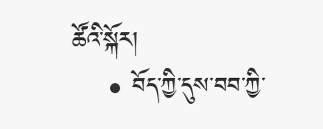ཚོའི་སྐོར།
    • བོད་ཀྱི་དུས་བབ་ཀྱི་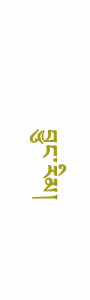བྱུང་རིམ།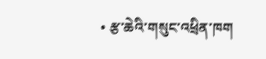• རྩ་ཆེའི་གསུང་འཕྲིན་ཁག